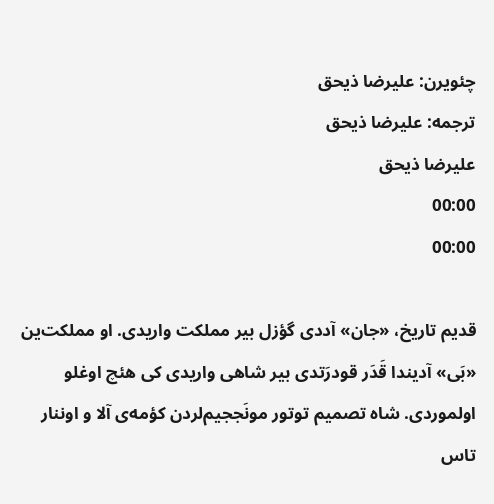چئویرن: علیرضا ذیحق
ترجمه: علیرضا ذیحق
علیرضا ذیحق
00:00
00:00

قدیم تاریخ، ‌«جان» آددی گؤزل بیر مملکت واریدی. او مملکت‌ین «بَی» آدیندا قَدَر قودرَتدی بیر شاهی واریدی کی هئچ اوغلو اولموردی. شاه تصمیم توتور مونَججیم‌لردن کؤمه‌ی آلا و اوننار تاس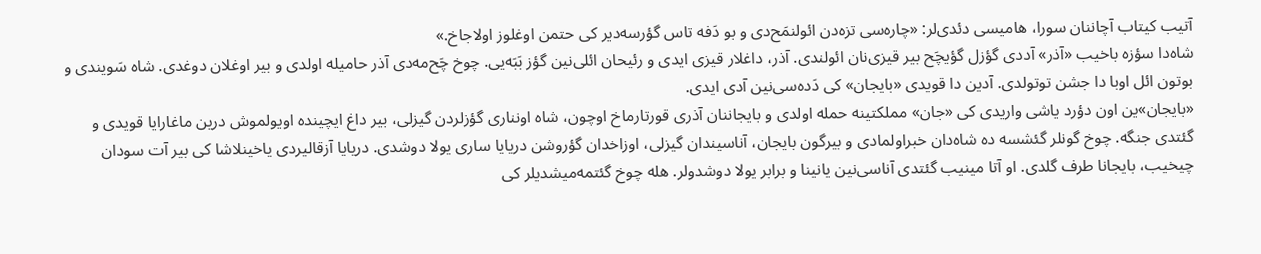آتیب کیتاب آچاننان سورا، هامیسی دئدی‌لر: «چاره‌سی تزه‌دن ائو‌لنمَح‌دی و بو دَفه ‌تاس گؤرسه‌دیر‌ کی حتمن اوغلوز اولاجاخ.»
شاه‌دا سؤزه باخیب «آذر» آددی گؤزل گؤیچَح بیر قیزی‌نان ائولندی. آذر، داغلار قیزی ایدی و رئیحان ‌ائلی‌نین گؤز بَبَه‌یی. چوخ چَح‌مه‌دی ‌آذر حامیله اولدی و بیر اوغلان دوغدی. شاه سَویندی و بوتون ائل اوبا دا جشن توتولدی. آدین دا قویدی «بایجان» کی دَده‌سی‌نین آدی ایدی.
«بایجان»ین اون دؤرد یاشی واریدی کی «جان» مملکتینه حمله اولدی و بایجاننان آذری قورتارماخ اوچون، شاه اونناری گؤزلردن گیزلی، بیر داغ ایچینده اویولموش درین ماغارایا قویدی و گئتدی جنگه. چوخ گونلر گئشسه ده شاه‌دان خبراولمادی و بیرگون بایجان، آناسیندان گیزلی، اوزاخدان گؤروشن دریایا ساری یولا دوشدی. دریایا آزقالیردی یاخینلاشا کی ‌بیر آت سودان چیخیب، بایجانا طرف گلدی. او آتا مینیب گئتدی آناسی‌نین یانینا و برابر یولا دوشدولر. هله چوخ گئتمه‌میشدیلر ‌کی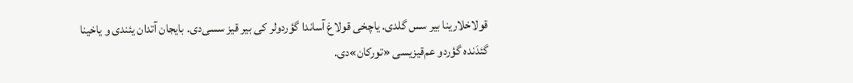قولاخلارینا بیر سس گلدی. یاچخی قولاغ آساندا گؤردولر کی بیر قیز سسی‌دی. بایجان آتدان یئندی و یاخینا گئدَنده گؤردو عم‌قیزیسی «تورکان»دی.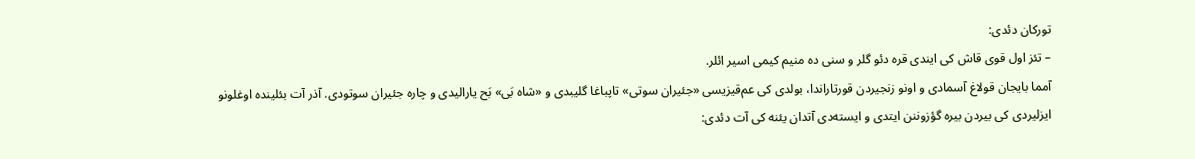تورکان دئدی:
– تئز اول قوی قاش کی ایندی قره دئو گلر و سنی ده منیم کیمی اسیر ائلر.
آمما بایجان قولاغ آسمادی و اونو زنجیردن قورتاراندا، بولدی کی عم‌قیزیسی «جئیران سوتی» تاپباغا گلیبدی و «شاه بَی» بَح یارالیدی و چاره جئیران سوتودی. آذر آت بئلینده اوغلونو ایزلیردی کی بیردن بیره گؤزوننن ایتدی و ایسته‌دی ‌آتدان یئنه کی آت دئدی: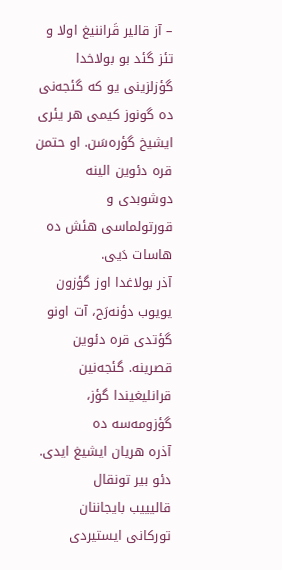– آز قالیر قَراننیغ اولا و تئز گئد بو بولاخدا گؤزلزینی یو که گئجه‌نی ده گونوز کیمی هر یئری ایشیخ گؤره‌سَن. او حتمن قره دئوین الینه دوشوبدی و قورتولماسی هئش ده هاسات دَیی.
آذر بولاغدا اوز گؤزون یویوب دؤنه‌رَح، آت اونو گؤتدی قره دئوین قصرینه. گئجه‌نین قرانلیغیندا گؤز، گؤزومه‌سه ده آذره ‌هریان ایشیغ ایدی. دئو بیر تونقال قالیییب ‌بایجاننان تورکانی ایستیردی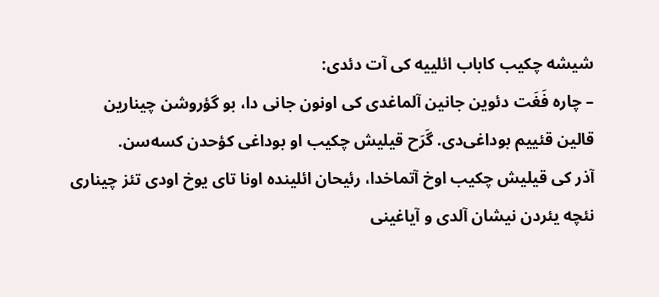شیشه چکیب کاباب ائلییه کی آت دئدی:
– چاره فَغَت دئوین جانین آلماغدی کی اونون جانی دا، بو گؤروشن چینارین قالین قئییم بوداغی‌دی. گَرَح قیلیش چکیب او بوداغی کؤحدن کسه‌سن.
آذر کی قیلیش چکیب اوخ آتماخدا، رئیحان ائلینده اونا تای یوخ اودی ‌تئز ‌چیناری نئچه یئردن نیشان آلدی و آیاغینی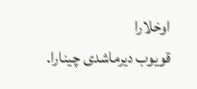اوخلارا قویوب ‌دیر‌ماشدی چینارا.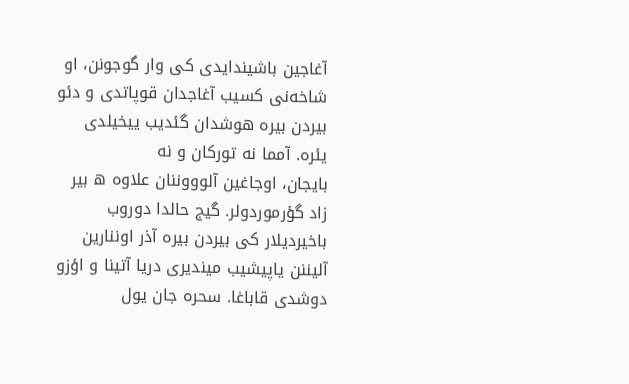آغاجین باشیندایدی کی ‌وار گوجونن، او شاخه‌نی کسیب آغاجدان قوپاتدی و دئو بیردن بیره هوشدان گئدیب ییخیلدی یئره. آمما نه تورکان و نه بایجان، ‌اوجاغین ‌آلوووننان علاوه ه بیر زاد گؤرموردولر. گیج حالدا دوروب باخیردیلار کی بیردن بیره آذر اوننارین آلیننن یاپیشیب میندیری دریا آتینا و اؤزو دوشدی قاباغا. سحره جان یول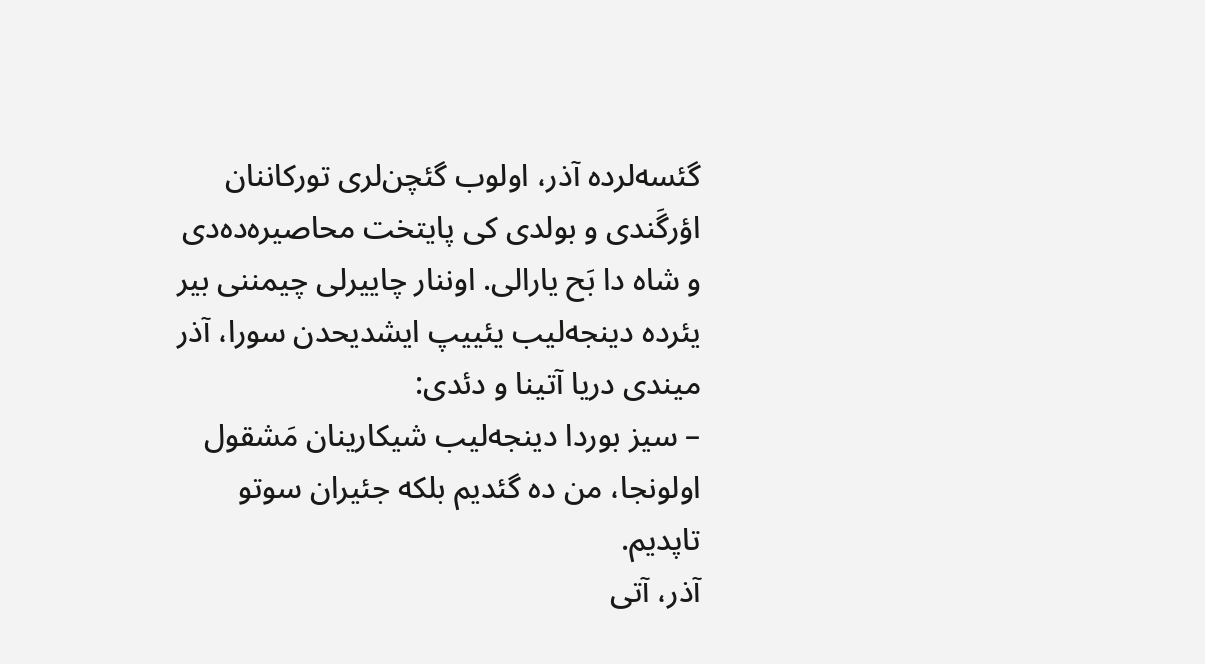گئسه‌لرده آذر، اولوب گئچن‌لری تورکاننان اؤرگَندی و بولدی کی پایتخت محاصیره‌ده‌دی و شاه دا بَح یارالی. اوننار چاییرلی چیمننی بیر یئرده دینجه‌لیب یئییپ ایشدیحدن سورا، آذر میندی دریا آتینا و دئدی:
– سیز بوردا دینجه‌لیب شیکارینان مَشقول اولونجا، من ده گئدیم بلکه جئیران سوتو تاپدیم.
آذر، آتی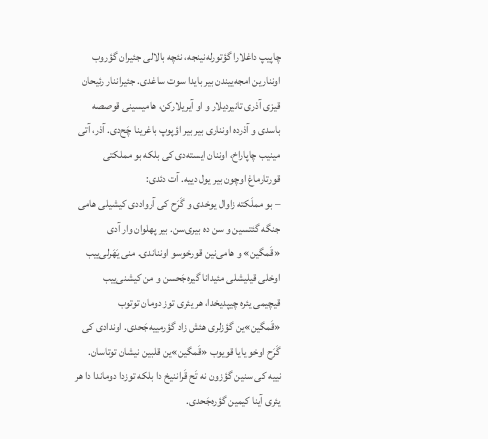چاپیپ داغلارا گؤتورله‌نینجه، نئچه بالالی جئیران گؤروب اوننارین امجه‌ییندن بیر بایدا سوت ساغدی. جئیراننار رئیحان قیزی آذری تانیردیلار و او آیریلارکن، هامیسینی قوصصه باسدی و آذرده اونناری بیر بیر اؤپوپ باغرینا چَح‌دی. آذر، آتی مینیب چاپاراخ، اوننان ایسته‌دی کی بلکه بو مملکتی قورتارماغ اوچون بیر یول دییه. آت دئدی:
– بو مملَکته زاوال یوخدی و گَرَح کی آرواددی کیشیلی هامی جنگه گئتسین و سن ده بیری‌سن. بیر پهلوان وار آدی «قَمگین» و هامی‌نین قورخوسو اونناندی. منی یَهَرلی‌ییب اوخلی قیلیشلی مئیدانا گیره‌جَحسن و ‌من کیشنی‌ییب قیچیمی یئره چیپدیخدا، ‌هر یئری توز دومان توتوب «قَمگین»ین گؤزلری هئش زاد گؤرمییه‌جَحدی. اوندادی کی گَرَح اوخو یایا قویوب «قَمگین»ین قلبین نیشان توتاسان. نییه کی سنین گؤزون نه تَح قَراننیخ دا بلکه توزدا دوماندا دا هر یئری آینا کیمین گؤره‌جَحدی.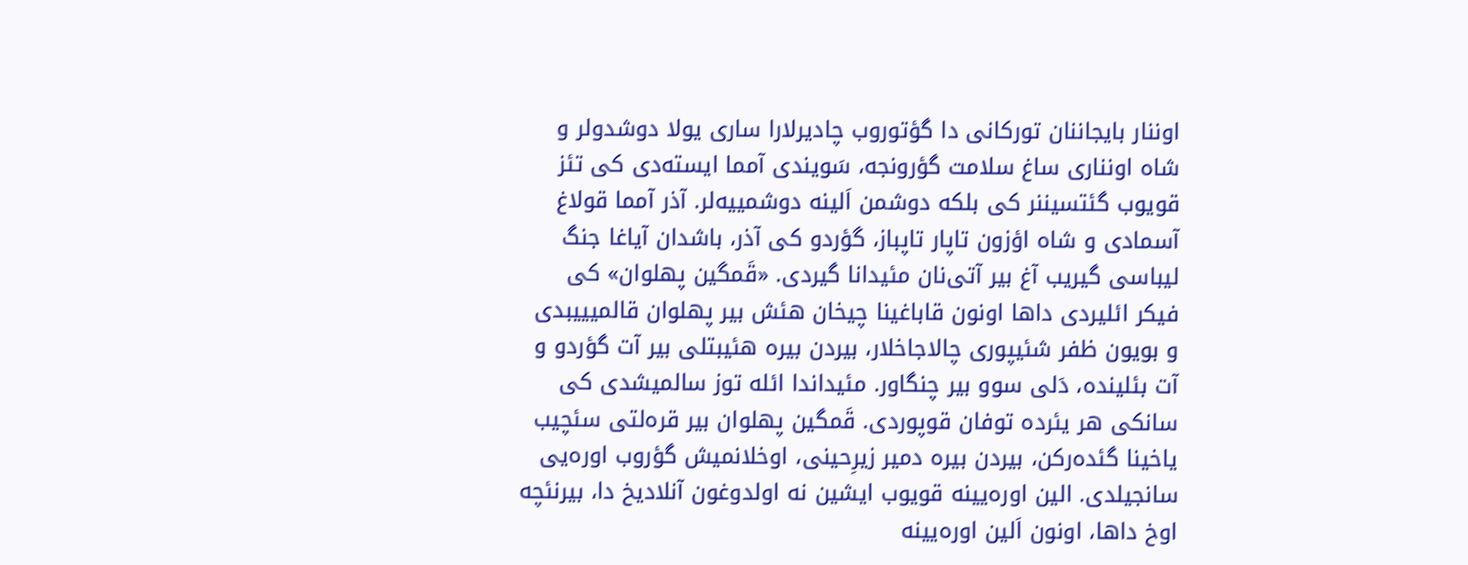اوننار بایجاننان تورکانی دا گؤتوروب چادیرلارا ساری یولا دوشدولر و شاه اونناری ساغ سلامت گؤرونجه، سَویندی آمما ایسته‌دی کی تئز قویوب گئتسیننر کی بلکه دوشمن اَلینه دوشمییه‌لر. آذر آمما قولاغ آسمادی و شاه اؤزون تاپار تاپباز، گؤردو کی آذر، باشدان آیاغا جنگ لیباسی گیریب آغ بیر آتی‌نان مئیدانا گیردی. «قَمگین پهلوان» کی فیکر ائلیردی داها اونون قاباغینا چیخان هئش بیر پهلوان قالمیییبدی و بویون ظفر شئیپوری چالاجاخلار، بیردن بیره هئیبتلی بیر آت گؤردو و آت بئلینده، دَلی سوو بیر چنگاور. مئیداندا ائله توز سالمیشدی کی سانکی هر یئرده توفان قوپوردی. قَمگین پهلوان بیر قره‌لتی سئچیب یاخینا گئده‌رکن، بیردن بیره دمیر زیرِحینی، اوخلانمیش گؤروب اوره‌یی سانجیلدی. الین اوره‌یینه قویوب ایشین نه اولدوغون آنلادیخ دا، بیرنئچه اوخ داها، اونون اَلین اوره‌یینه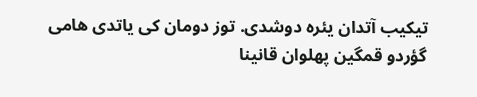تیکیب آتدان یئره دوشدی. توز دومان کی یاتدی هامی گؤردو قمگین پهلوان قانینا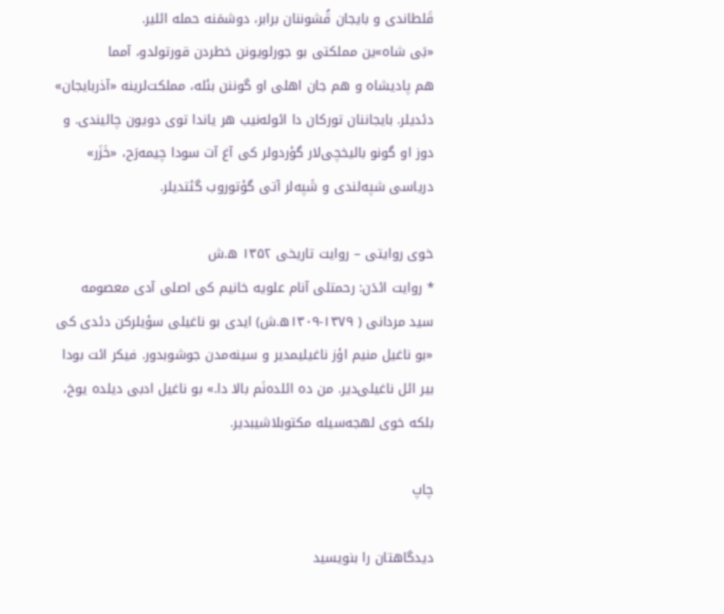قَلطاندی و بایجان قُشوننان برابر، دوشمَنه حمله ائلیر.
«بَی شاه»ین مملکتی بو جورلویونن خطردن قورتولدو، آمما هم ‌پادیشاه و هم جان اهلی او گوننن بئله، مملکت‌لرینه «آذربایجان» دئدیلر. بایجاننان تورکان دا ائوله‌نیب هر یاندا توی دویون چالیندی. و دوز او گونو ‌بالیخچی‌لار گؤردولر کی ‌آغ آت سودا چیمه‌رَح، «خَزَر» دریاسی شپه‌لندی و شَپه‌لر آتی گؤتوروب گئتدیلر.

خوی روایتی – روایت تاریخی ۱۳۵۲ ه.ش
* روایت ائدَن: رحمتلی آنام علویه خانیم کی اصلی آدی معصومه سید مردانی ( ۱۳۷۹-۱۳۰۹ه.ش) ایدی بو ناغیلی سؤیلرکن دئدی کی «بو ناغیل منیم اؤز ناغیلیمدیر و سینه‌مدن جوشوبدور. فیکر ائت بودا بیر ائل ناغیلی‌دیر. من ده ائلده‌نَم بالا دا.» بو ناغیل ادبی دیلده یوخ، بلکه خوی لهجه‌سیله مکتوبلاشیبدیر.

چاپ

دیدگاهتان را بنویسید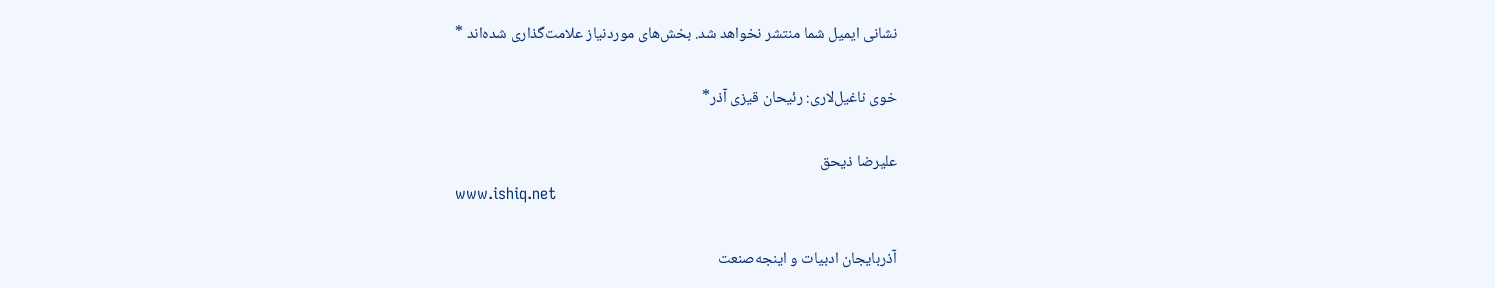نشانی ایمیل شما منتشر نخواهد شد. بخش‌های موردنیاز علامت‌گذاری شده‌اند *

خوی ناغیل‌لاری: رئیحان قیزی آذر*

علیرضا ذیحق
www.ishiq.net

آذربایجان ادبیات و اینجه‌صنعت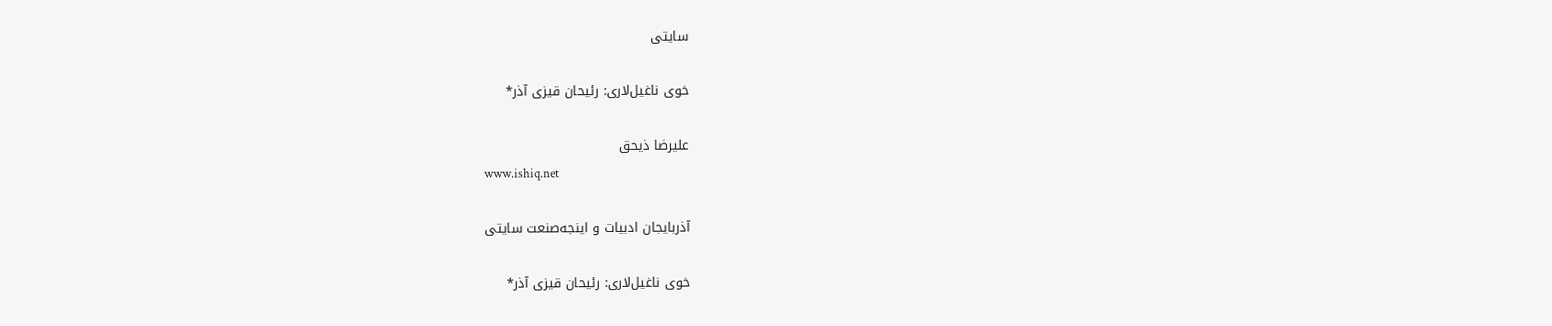سایتی

خوی ناغیل‌لاری: رئیحان قیزی آذر*

علیرضا ذیحق
www.ishiq.net

آذربایجان ادبیات و اینجه‌صنعت سایتی

خوی ناغیل‌لاری: رئیحان قیزی آذر*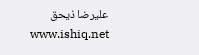علیرضا ذیحق
www.ishiq.net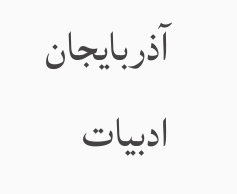آذربایجان ادبیات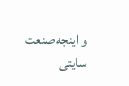و اینجه‌صنعت سایتی